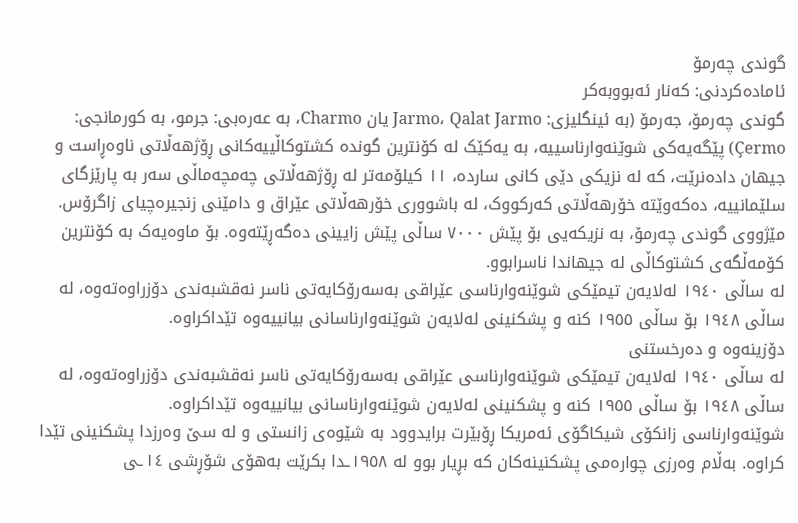گوندی چەرمۆ
ئامادەکردنی: کەنار ئەبووبەکر
گوندی چەرمۆ، جەرمۆ (بە ئینگلیزی: Jarmo، Qalat Jarmo یان Charmo، بە عەرەبی: جرمو، بە کورمانجی: Çermo) پێگەیەکی شوێنەوارناسییە، بە یەکێک لە کۆنترین گوندە کشتوکاڵییەکانی ڕۆژهەڵاتی ناوەڕاست و جیهان دادەنرێت، کە لە نزیکی دێی کانی ساردە، ١١ کیلۆمەتر لە ڕۆژھەڵاتی چەمچەماڵی سەر بە پارێزگای سلێمانییە، دەکەوێتە خۆرهەڵاتی کەرکووک، لە باشووری خۆرهەڵاتی عێراق و دامێنی زنجیرەچیای زاگرۆس. مێژووی گوندى چەرمۆ، بە نزیکەیی بۆ پێش ٧٠٠٠ ساڵی پێش زایینی دەگەڕێتەوە. بۆ ماوەیەک بە کۆنترین کۆمەڵگەی کشتوکاڵی لە جیهاندا ناسرابوو.
لە ساڵی ١٩٤٠ لەلایەن تیمێكی شوێنەوارناسی عێراقی بەسەرۆكایەتی ناسر نەقشبەندی دۆزراوەتەوە، لە ساڵی ١٩٤٨ بۆ ساڵی ١٩٥٥ كنە و پشكنینی لەلایەن شوێنەوارناسانى بیانییەوە تێداكراوە.
دۆزینەوە و دەرخستنی
لە ساڵی ١٩٤٠ لەلایەن تیمێكی شوێنەوارناسی عێراقی بەسەرۆكایەتی ناسر نەقشبەندی دۆزراوەتەوە، لە ساڵی ١٩٤٨ بۆ ساڵی ١٩٥٥ كنە و پشكنینی لەلایەن شوێنەوارناسانى بیانییەوە تێداكراوە.
شوێنەوارناسی زانکۆی شیکاگۆی ئەمریکا ڕۆبێرت برایدوود بە شێوەی زانستی و لە سێ وەرزدا پشکنینی تێدا کراوە. بەڵام وەرزی چوارەمی پشکنینەکان کە بڕیار بوو لە ١٩٥٨ـدا بکرێت بەھۆی شۆڕشی ١٤ـی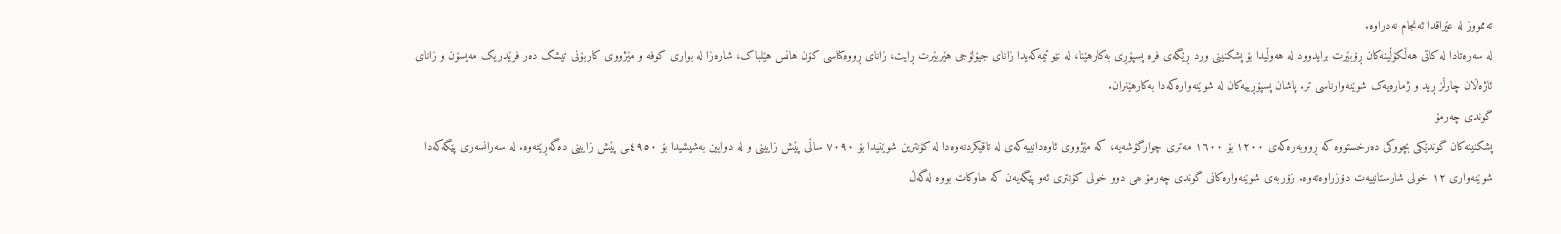تەممووز لە عێراقدا ئەنجام نەدراوە.
لە سەرەتادا لە کاتی هەڵکۆڵینەکان ڕۆبێرت برایدوود لە هەوڵیدا بۆ پشکنینی ورد ڕێگەی فرە پسپۆڕی بەکارهێنا، لە نێو تیمەکەیدا زانای جیۆلۆجی هێربێرت ڕایت، زانای ڕووەکناسی کۆن هانس هێلباک، شارەزا لە بواری کوفە و مێژووی کاربۆنی تیشک دەر فرێدریک مەیسۆن و زانای ئاژەڵان چارڵز ڕید و ژمارەیەک شوێنەوارناسی تر. پاشان پسپۆڕییەکان لە شوێنەوارەکەدا بەکارهێنران.
گوندی چەرمۆ
پشکنینەکان گوندێکی بچووکی دەرخستووە کە ڕووبەرەکەی ١٢٠٠ بۆ ١٦٠٠ مەتری چوارگۆشەیە، کە مێژووی ئاوەدانییەکەی لە تاقیکردنەوەدا لە کۆنترین شوێنیدا بۆ ٧٠٩٠ ساڵی پێش زایینی و لە دوایین بەشیشیدا بۆ ٤٩٥٠ـی پێش زایینی دەگەڕێتەوە. لە سەرانسەری پێگەکەدا شوێنەواری ١٢ خولی شارستانییەت دۆزراوەتەوە. زۆربەی شوێنەوارەکانی گوندی چەرمۆ ھی دوو خولی کۆنتری ئەو پێگەیەن کە ھاوکات بووە لەگەڵ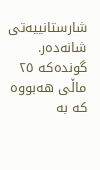شارستانییەتی شانەدەر.
گوندەکە ٢٥ ماڵی ھەبووە کە بە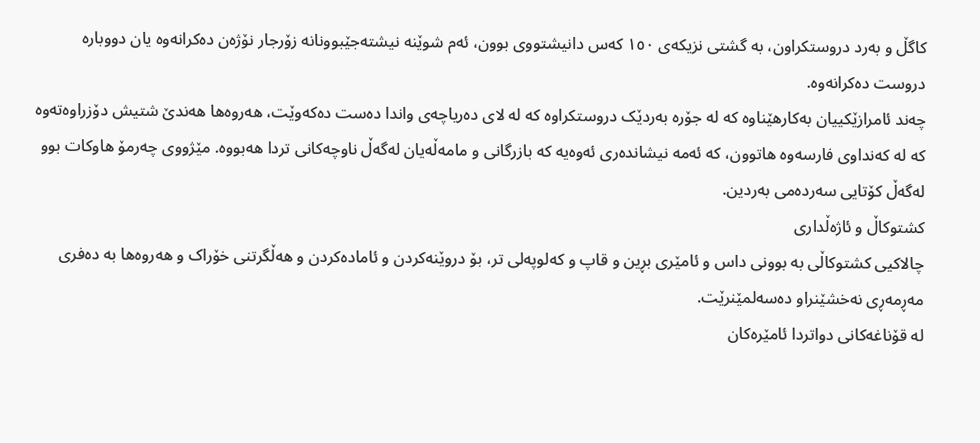کاگڵ و بەرد دروستکراون، بە گشتی نزیکەی ١٥٠ کەس دانیشتووی بوون، ئەم شوێنە نیشتەجێبوونانە زۆرجار نۆژەن دەکرانەوە یان دووبارە دروست دەکرانەوە.
چەند ئامرازێکییان بەکارھێناوە کە لە جۆرە بەردێک دروستکراوە کە لە لای دەریاچەی واندا دەست دەکەوێت، ھەروەھا ھەندێ شتیش دۆزراوەتەوە کە لە کەنداوی فارسەوە ھاتوون، کە ئەمە نیشاندەری ئەوەیە کە بازرگانی و مامەڵەیان لەگەڵ ناوچەکانی تردا ھەبووە. مێژووی چەرمۆ هاوکات بوو لەگەڵ کۆتایی سەردەمی بەردین.
کشتوکاڵ و ئاژەڵداری
چالاکیی کشتوکاڵی بە بوونی داس و ئامێری بڕین و قاپ و کەلوپەلی تر، بۆ دروێنەکردن و ئامادەکردن و هەڵگرتنی خۆراک و هەروەها بە دەفری مەڕمەڕی نەخشێنراو دەسەلمێنرێت.
لە قۆناغەکانی دواتردا ئامێرەکان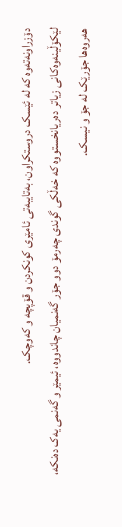دۆزراونەتەوە کە لە ئێسک دروستکراون، بەتایبەتی ئامێری کونکردن و قۆپچە و کەوچک.
لێکۆڵینەوەکانی زیاتر دەریانخستووە کە خەڵکی گوندی چەرمۆ دوو جۆر گەنمیان چاندووە، ئیمێر و گەنمی یەک دەنکە، هەروەها جۆرێک لە جۆ و نیسک.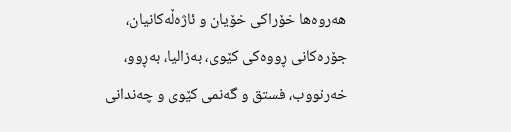هەروەها خۆراکی خۆیان و ئاژەڵەکانیان، جۆرەکانی ڕووەکی کێوی، بەزالیا، بەڕوو، خەرنووب، فستق و گەنمی کێوی و چەندانی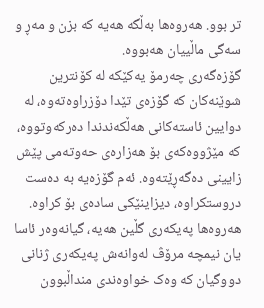تر بوو. هەروەها بەڵگە هەیە کە بزن و مەڕ و سەگی ماڵییان هەبووە.
گۆزەگەری چەرمۆ یەکێکە لە کۆنترین شوێنەکان کە گۆزەی تێدا دۆزراوەتەوە، لە دوایین ئاستەکانی هەڵکەندندا دەرکەوتووە، کە مێژووەکەی بۆ هەزارەی حەوتەمی پێش زایینی دەگەڕێتەوە. ئەم گۆزەیە بە دەست دروستکراوە، دیزاینێکی سادەی بۆ کراوە.
هەروەها پەیکەری گڵین هەیە، گیانەوەر ئاسا یان نیمچە مرۆڤ لەوانەش پەیکەری ژنانی دووگیان کە وەک خواوەندی منداڵبوون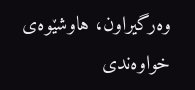وەرگیراون، هاوشێوەی خواوەندی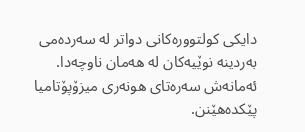دایکی کولتوورەکانی دواتر لە سەردەمی بەردینە نوێیەکان لە هەمان ناوچەدا. ئەمانەش سەرەتای هونەری میزۆپۆتامیا پێکدەهێنن.